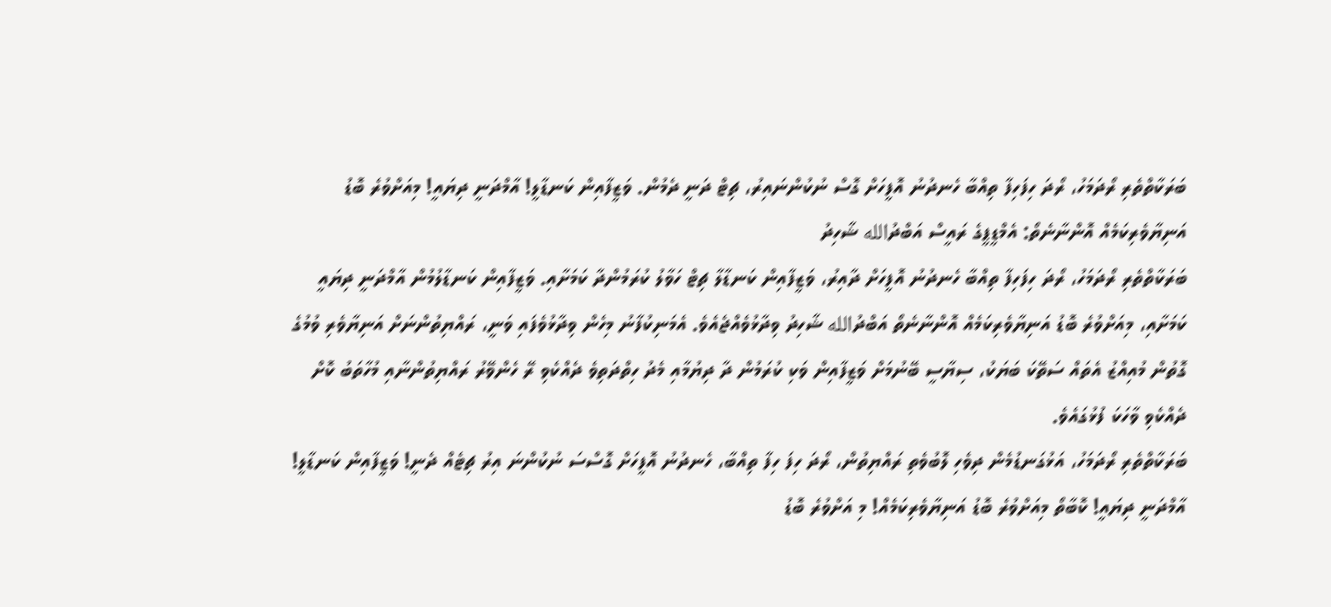ބަރަކާތްތެރި ރޯދަމަހު، ރޯދަ ހިފަހިފާ ތިއްބާ ހެނދުނު އޮފީހަށް ގޮސް ނުކުންނައިރު، ޗިޓް ދަނީ ދެމުން. ވަޒީފާއިން ކަނޑާލީ! އާމްދަނީ ދިޔައީ! މިއަށްވުރެ ބޮޑު އަނިޔާވެރިކަމެއް އޮންނާނެތޯ: އެމްޑީޕީގެ ރައީސް އަބްދުالله ޝާހިދު
ބަރަކާތްތެރި ރޯދަމަހު، ރޯދަ ހިފަހިފާ ތިއްބާ ހެނދުނު އޮފީހަށް ދާއިރު، ވަޒީފާއިން ކަނޑާލާ ޗިޓް ހަވާލު ކުރަމުންދާ ކަމަށާއި. ވަޒީފާއިން ކަނޑާލުމުން އާމްދަނީ ދިޔައީ ކަމަށާއި، މިއަށްވުރެ ބޮޑު އަނިޔާވެރިކަމެއް އޮންނާނެތޯ އަބްދުالله ޝާހިދު ވިދާޅުވެއްޖެއެވެ. އެމަނިކުފާނު މިހެން ވިދާޅުވެފައި ވަނީ، ރައްޔިތުންނަށް އަނިޔާވެރި ވުމުގެ ގޮތުން މުއިއްޒު އެތައް ސަތޭކަ ބަޔަކު، ސިޔާސީ ބޭނުމަށް ވަޒީފާއިން ވަކި ކުރަމުން ދާ ދިޔުމާއި މެދު ހިތްދަތިވެ ދެއްކެވި ރޭ ހެންވޭރު ރައްޔިތުންނާއި މުހާތަބު ކޮށް ދެއްކެވި ވާހަކަ ފުޅުގައެވެ.
ބަރަކާތްތެރި ރޯދަމަހު، އަޅުގަނޑުމެން ދިވެހި ލޮބުވެތި ރައްޔިތުން، ރޯދަ ހިފަ ހިފާ ތިއްބާ، ހެނދުނު އޮފީހަށް ގޮސްސަ ނުކުންނަ އިރު ޗިޓެއް ދެނީ! ވަޒީފާއިން ކަނޑާލީ! އާމްދަނީ ދިޔައީ! ކޮބާތޯ މިއަށްވުރެ ބޮޑު އަނިޔާވެރިކަމެއް! މި އަށްވުރެ ބޮޑު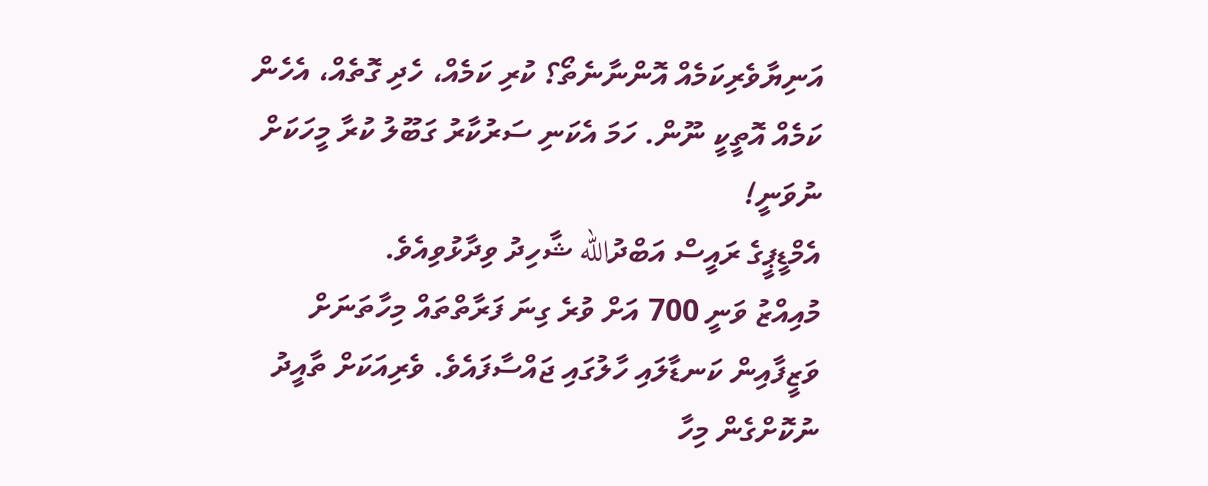އަނިޔާވެރިކަމެއް އޮންނާނެތޯ؟ ކުރި ކަމެއް، ހެދި ގޮތެއް، އެހެން ކަމެއް އޮތީކީ ނޫން. ހަމަ އެކަނި ސަރުކާރު ގަބޫލު ކުރާ މީހަކަށް ނުވަނީ!
އެމްޑީޕީގެ ރައީސް އަބްދުالله ޝާހިދު ވިދާޅުވިއެވެ.
މުއިއްޒު ވަނީ 700 އަށް ވުރެ ގިނަ ފަރާތްތައް މިހާތަނަށް ވަޒީފާއިން ކަނޑާލައި ހާލުގައި ޖައްސާފައެވެ. ވެރިއަކަށް ތާއީދު ނުކޮށްގެން މިހާ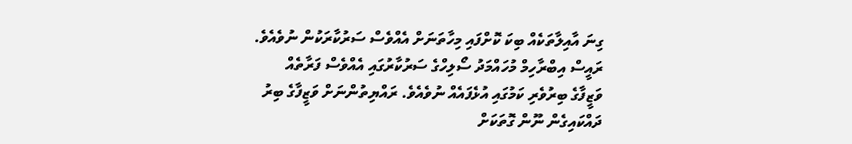ގިނަ އާއިލާތަކެއް ބިކަ ކޮށްފައި މިހާތަނަށް އެއްވެސް ސަރުކާރަކުން ނުވެއެވެ. ރައީސް އިބްރާހިމް މުހައްމަދު ސޯލިހްގެ ސަރުކާރުގައި އެއްވެސް ފަރާތެއް ވަޒީފާގެ ބިރުވެރި ކަމުގައި އުޅެފައެއް ނުވެއެވެ. ރައްޔިތުންނަށް ވަޒީފާގެ ބިރު ދައްކައިގެން ނޫން ގޮތަކަށް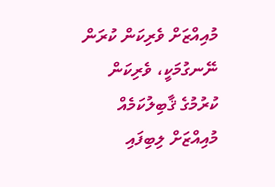މުއިއްޒަށް ވެރިކަން ކުރަން ނޭނގުމަކީ، ވެރިކަން ކުރުމުގެ ޤާބިލުކަމެއް މުއިއްޒަށް ލިބިފައި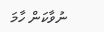ނުވާކަން ހާމަ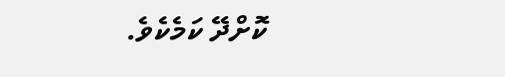ކޮށްދޭ ކަމެކެވެ.